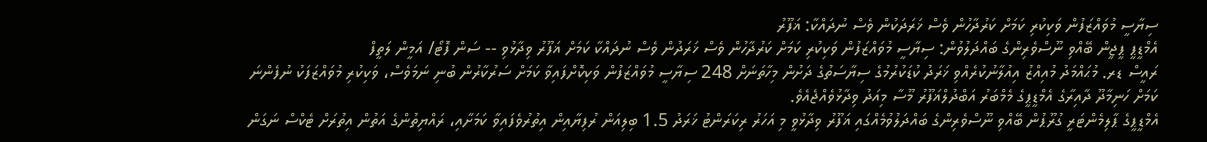ސިޔާސީ މުވައްޒަފުން ވަކިކުރި ކަމަށް ކަރުދާހުން ވެސް ޚަރަދަކުން ވެސް ނުދައްކާ: ޣަފޫރު
އެމްޑީޕީ ޕީޖީން ބޭއްވި ނޫސްވެރިންގެ ބައްދަލުވުން: ސިޔާސީ މުވައްޒަފުން ވަކިކުރި ކަމަށް ކަރުދާހުން ވެސް ޚަރަދުން ވެސް ނުދައްކާ ކަމަށް ޣަފޫރު ވިދާޅުވި -- ސަން ފޮޓޯ/ އަމީން ލަތީފް
ރައީސް ޑރ. މުޙައްމަދު މުއިއްޒު އިއުލާނުކުރެއްވި ޚަރަދު ކުޑަކުރުމުގެ ސިޔާސަތުގެ ދަށުން މިހާތަނަށް 248 ސިޔާސީ މުވައްޒަފުން ވަކިކޮށްފައިވާ ކަމަށް ސަރުކާރުން ބުނި ނަމަވެސް، ވަކިކުރި މުވައްޒަފަކު ނުފެންނަ ކަމަށް ހަނިމާދޫ ދާއިރާގެ އެމްޑީޕީގެ މެމްބަރު އަބްދުލްޣަފޫރު މޫސާ މިއަދު ވިދާޅުވެއްޖެއެވެ.
އެމްޑީޕީގެ ޕާލިމެންޓަރީ ގުރޫޕުން ބޭއްވި ނޫސްވެރިންގެ ބައްދަލުވުމެއްގައި ޣަފޫރު ވިދާޅުވީ މި އަހަރު ރިކަރަންޓު ޚަރަދު 1.5 ބިލިއަން ރުފިޔާއިން އިތުރުވެފައިވާ ކަމަށާއި، ރައްޔިތުންގެ އަތުން އިތުރަށް ޓެކްސް ނަގަން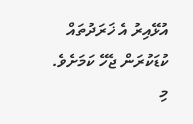އުޅޭއިރު އެ ޚަރަދުތައް ކުޑަކުރަން ޖެހޭ ކަމަށެވެ.
މި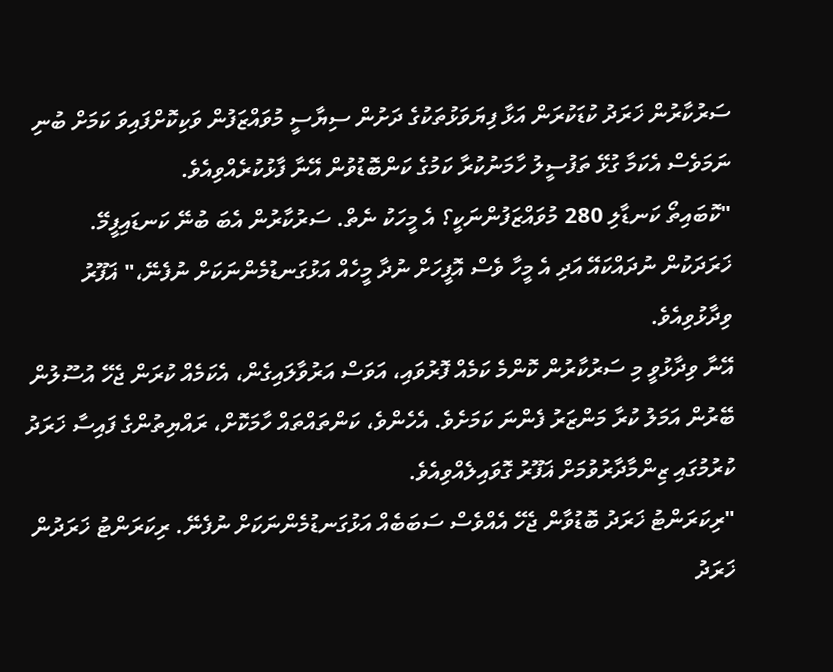ސަރުކާރުން ޚަރަދު ކުޑަކުރަން އަޅާ ފިޔަވަޅުތަކުގެ ދަށުން ސިޔާސީ މުވައްޒަފުން ވަކިކޮށްފައިވަ ކަމަށް ބުނި ނަމަވެސް އެކަމާ ގުޅޭ ތަފުސީލު ހާމަނުކުރާ ކަމުގެ ކަންބޮޑުވުން އޭނާ ފާޅުކުރެއްވިއެވެ.
"ކޮބައިތޯ ކަނޑާލި 280 މުވައްޒަފުންނަކީ؟ އެ މީހަކު ނެތް. ސަރުކާރުން އެބަ ބުނޭ ކަނޑައިފީމޭ. ޚަރަދަކުން ނުދައްކައޭ އަދި އެ މީހާ ވެސް އޮފީހަށް ނުދާ މީހެއް އަޅުގަނޑުމެންނަކަށް ނުފެނޭ،" ޣަފޫރު ވިދާޅުވިއެވެ.
އޭނާ ވިދާޅުވީ މި ސަރުކާރުން ކޮންމެ ކަމެއް ފޮރުވައި، އަވަސް އަރުވާލައިގެން، އެކަމެއް ކުރަން ޖެހޭ އުސޫލުން ބޭރުން އަމަލު ކުރާ މަންޒަރު ފެންނަ ކަމަށެވެ. އެހެންވެ، ކަންތައްތައް ހާމަކޮށް، ރައްޔިތުންގެ ފައިސާ ޚަރަދު ކުރުމުގައި ޒިންމާދާރުވުމަށް ޣަފޫރު ގޮވައިލެއްވިއެވެ.
"ރިކަރަންޓު ޚަރަދު ބޮޑުވާން ޖެހޭ އެއްވެސް ސަބަބެއް އަޅުގަނޑުމެންނަކަށް ނުފެނޭ. ރިކަރަންޓު ޚަރަދުން ޚަރަދު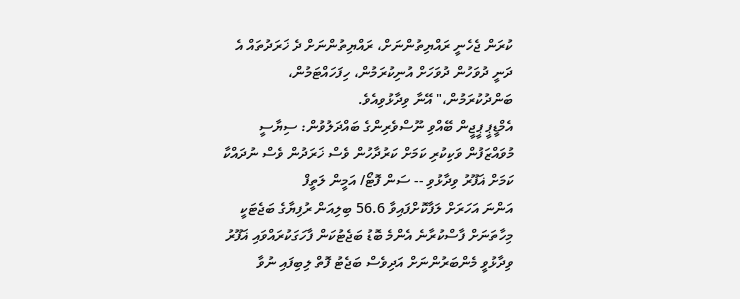ކުރަން ޖެހެނީ ރައްޔިތުންނަށް، ރައްޔިތުންނަށް ދެ ޚަރަދުތައް އެ ދަނީ ދުވަހުން ދުވަހަށް އުނިކުރަމުން، ހިފަހައްޓަމުން، ބަންދުކުރަމުން،" އޭނާ ވިދާޅުވިއެވެ.
އެމްޑީޕީ ޕީޖީން ބޭއްވި ނޫސްވެރިންގެ ބައްދަލުވުން: ސިޔާސީ މުވައްޒަފުން ވަކިކުރި ކަމަށް ކަރުދާހުން ވެސް ޚަރަދުން ވެސް ނުދައްކާ ކަމަށް ޣަފޫރު ވިދާޅުވި -- ސަން ފޮޓޯ/ އަމީން ލަތީފް
އަންނަ އަހަރަށް ލަފާކޮށްފައިވާ 56.6 ބިލިއަން ރުފިޔާގެ ބަޖެޓަކީ މިހާތަނަށް ފާސްކުރާނެ އެންމެ ބޮޑު ބަޖެޓުކަން ފާހަގަކުރައްވައި ޣަފޫރު ވިދާޅުވީ މެންބަރުންނަށް އަދިވެސް ބަޖެޓު ފޮތް ލިބިފައި ނުވާ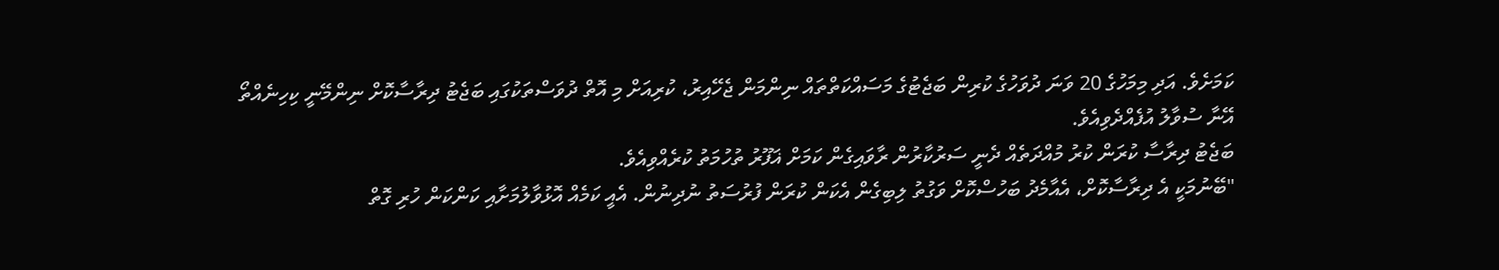ކަމަށެވެ. އަދި މިމަހުގެ 20 ވަނަ ދުވަހުގެ ކުރިން ބަޖެޓުގެ މަސައްކަތްތައް ނިންމަން ޖެހޭއިރު، ކުރިއަށް މި އޮތް ދުވަސްތަކުގައި ބަޖެޓު ދިރާސާކޮށް ނިންމޭނީ ކިހިނެއްތޯ އޭނާ ސުވާލު އުފެއްދެވިއެވެ.
ބަޖެޓު ދިރާސާ ކުރަން ކުރު މުއްދަތެއް ދެނީ ސަރުކާރުން ރާވައިގެން ކަމަށް ޣަފޫރު ތުހުމަތު ކުރެއްވިއެވެ.
"ބޭނުމަކީ އެ ދިރާސާކޮށް، އެއާމެދު ބަހުސްކޮށް ވަގުތު ލިބިގެން އެކަން ކުރަން ފުރުސަތު ނުދިނުން. އެއީ ކަމެއް އޮޅުވާލުމަށާއި ކަންކަން ހުރި ގޮތް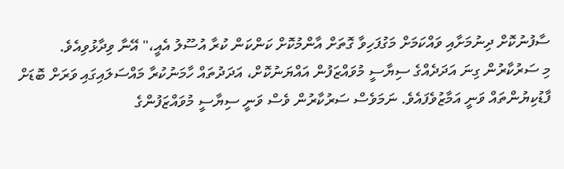ސާފުނުކޮށް ދިނުމަށާއި ވައްކަމަށް މަގުފަހިވާ ގޮތަށް އާންމުކޮށް ކަންކަން ކުރާ އުސޫލު އެއީ،" އޭނާ ވިދާޅުވިއެވެ.
މި ސަރުކާރުން ގިނަ އަދަދެއްގެ ސިޔާސީ މުވައްޒަފުން އައްޔަނުކޮށް، އަދަދުތައް ހާމަނުކުރާ މައްސަލައިގައި ވަރަށް ބޮޑަށް ފާޑުކިޔުންތައް ވަނީ އަމާޒުވެފައެވެ. ނަމަވެސް ސަރުކާރުން ވެސް ވަނީ ސިޔާސީ މުވައްޒަފުންގެ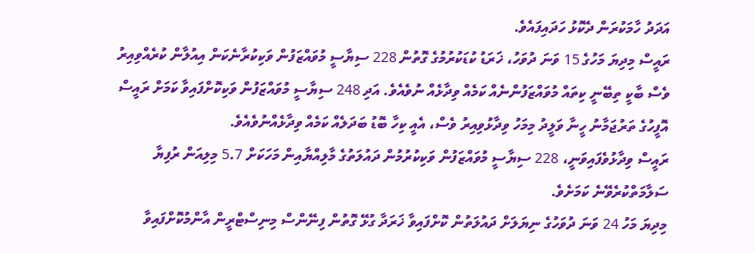އަދަދު ހާމަކުރަން ދެކޮޅު ހަދައިފައެވެ.
ރައީސް މިދިޔަ މަހުގެ 15 ވަނަ ދުވަހު، ޚަރަޑު ކުޑަކުރުމުގެ ގޮތުން 228 ސިޔާސީ މުވައްޒަފުން ވަކިކުރާނެކަން އިއުލާން ކުރެއްވިއިރު ވެސް ބާކީ ތިބޭނީ ކިތައް މުވައްޒަފުންނެއް ކަމެއް ވިދާޅެއް ނުވެއެވެ. އަދި 248 ސިޔާސީ މުވައްޒަފުން ވަކިކޮށްފައިވާ ކަމަށް ރައީސް އޮފީހުގެ ތަރުޖަމާނު ހީނާ ވަލީދު މިމަހު ވިދާޅުވިއިރު ވެސް، އެއީ ކިހާ ބޮޑު ބަދަލެއް ކަމެއް ވިދާޅެއްނުވެއެވެ.
ރައީސް ވިދާޅުވެފައިވަނީ، 228 ސިޔާސީ މުވައްޒަފުން ވަކިކުރުމުން ދައުލަތުގެ މާލިއްޔާއިން މަހަކަށް 5.7 މިލިއަން ރުފިޔާ ސަލާމަތްކުރެވޭނެ ކަމަށެވެ.
މިދިޔަ މަހު 24 ވަނަ ދުވަހުގެ ނިޔަލަށް ދައުލަތުން ކޮށްފައިވާ ޚަރަދާ ގުޅޭ ގޮތުން ފިނޭންސް މިނިސްޓްރީން އާންމުކޮށްފައިވާ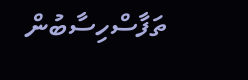ތަފާސްހިސާބުން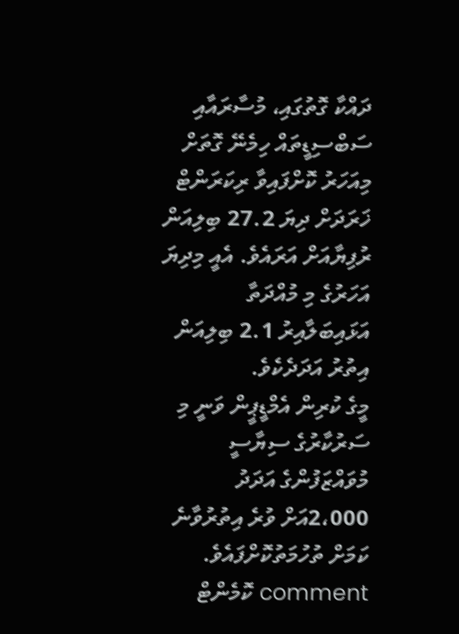ދައްކާ ގޮތުގައި، މުސާރައާއި ސަބްސިޑީތައް ހިމެނޭ ގޮތަށް މިއަހަރު ކޮށްފައިވާ ރިކަރަންޓް ޚަރަދަށް ދިޔަ 27.2 ބިލިއަން ރުފިޔާއަށް އަރައެވެ. އެއީ މިދިޔަ އަހަރުގެ މި މުއްދަތާ އަޅައިބަލާއިރު 2.1 ބިލިއަން އިތުރު އަދަދެކެވެ.
މީގެ ކުރިން އެމްޑީޕީން ވަނީ މި ސަރުކާރުގެ ސިޔާސީ މުވައްޒަފުންގެ އަދަދު 2،000އަށް ވުރެ އިތުރުވާނެ ކަމަށް ތުހުމަތުކޮށްފައެވެ.
comment ކޮމެންޓް